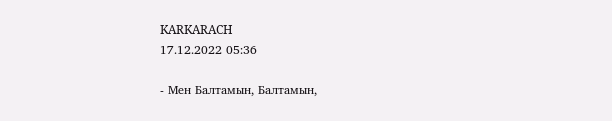KARKARACH
17.12.2022 05:36

- Мен Балтамын, Балтамын,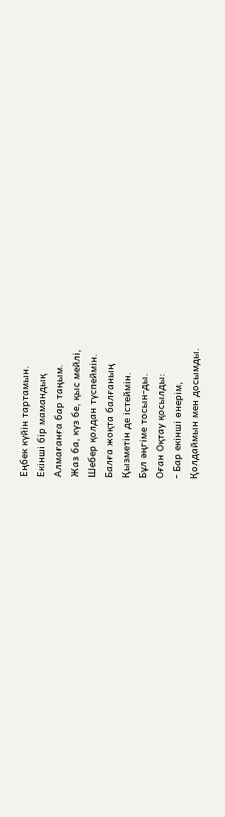Еңбек күйін тартамын.
Екінші бір мамандық
Алмағанға бар таңым.
Жаз ба, күз бе, қыс мейлі,
Шебер қолдан түспеймін.
Балға жоқта балғаның
Қызметін де істеймін.
Бұл әңгіме тосын-ды.
Оған Оқтау қосылды:
- Бар екінші өнерім,
Қолдаймын мен досымды.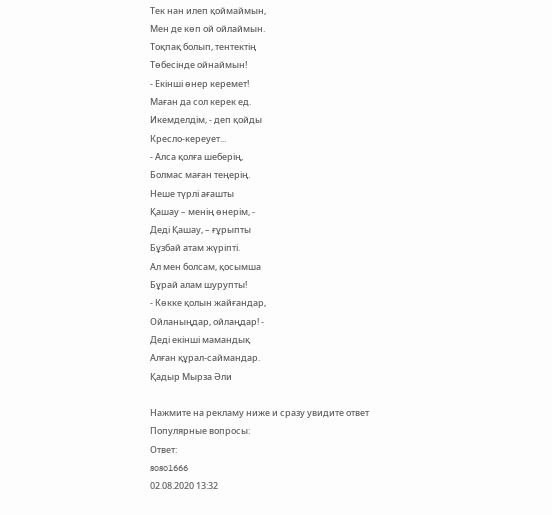Тек нан илеп қоймаймын,
Мен де көп ой ойлаймын.
Тоқпақ болып, тентектің
Төбесінде ойнаймын!
- Екінші өнер керемет!
Маған да сол керек ед.
Икемделдім, - деп қойды
Кресло-кереует...
- Алса қолға шеберің,
Болмас маған теңерің.
Неше түрлі ағашты
Қашау – менің өнерім, -
Деді Қашау, – ғұрыпты
Бұзбай атам жүріпті.
Ал мен болсам, қосымша
Бұрай алам шурупты!
- Көкке қолын жайғандар,
Ойланыңдар, ойлаңдар! -
Деді екінші мамандық
Алған құрал-саймандар.
Қадыр Мырза Әли

Нажмите на рекламу ниже и сразу увидите ответ
Популярные вопросы:
Ответ:
soso1666
02.08.2020 13:32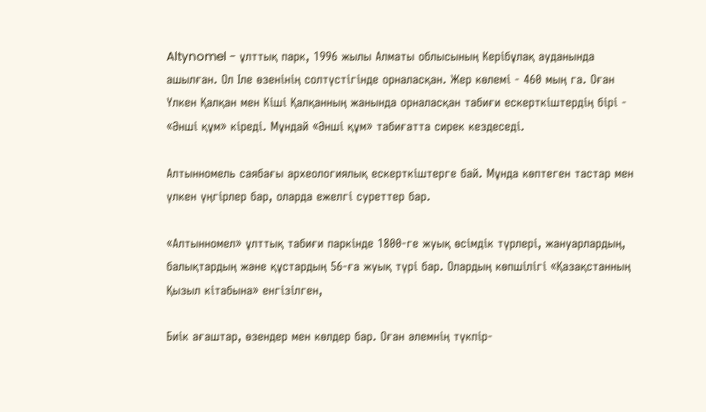Altynomel - ұлттық парк, 1996 жылы Алматы облысының Керібұлақ ауданында ашылған. Ол Іле өзенінің солтүстігінде орналасқан. Жер көлемі - 460 мың га. Оған Үлкен Қалқан мен Кіші Қалқанның жанында орналасқан табиғи ескерткіштердің бірі - «Әнші құм» кіреді. Мұндай «Әнші құм» табиғатта сирек кездеседі.

Алтынномель саябағы археологиялық ескерткіштерге бай. Мұнда көптеген тастар мен үлкен үңгірлер бар, оларда ежелгі суреттер бар.

«Алтынномел» ұлттық табиғи паркінде 1800-ге жуық өсімдік түрлері, жануарлардың, балықтардың және құстардың 56-ға жуық түрі бар. Олардың көпшілігі «Қазақстанның Қызыл кітабына» енгізілген,

Биік ағаштар, өзендер мен көлдер бар. Оған әлемнің түкпір-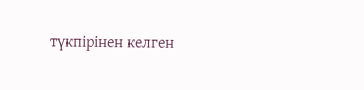түкпірінен келген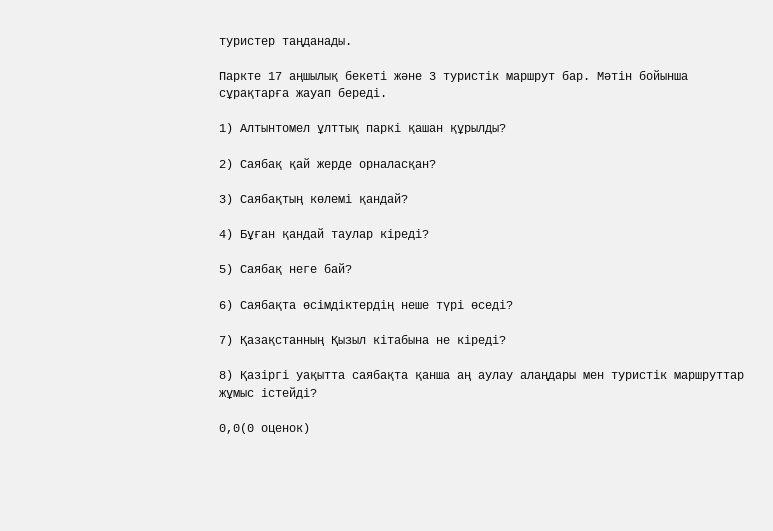туристер таңданады.

Паркте 17 аңшылық бекеті және 3 туристік маршрут бар. Мәтін бойынша сұрақтарға жауап береді.

1) Алтынтомел ұлттық паркі қашан құрылды?

2) Саябақ қай жерде орналасқан?

3) Саябақтың көлемі қандай?

4) Бұған қандай таулар кіреді?

5) Саябақ неге бай?

6) Саябақта өсімдіктердің неше түрі өседі?

7) Қазақстанның Қызыл кітабына не кіреді?

8) Қазіргі уақытта саябақта қанша аң аулау алаңдары мен туристік маршруттар жұмыс істейді?

0,0(0 оценок)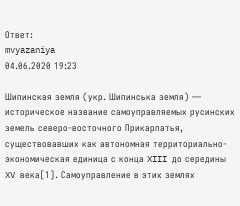Ответ:
mvyazaniya
04.06.2020 19:23

Шипинская земля (укр. Шипинська земля) — историческое название самоуправляемых русинских земель северо-восточного Прикарпатья, существовавших как автономная территориально-экономическая единица с конца XIII до середины XV века[1]. Самоуправление в этих землях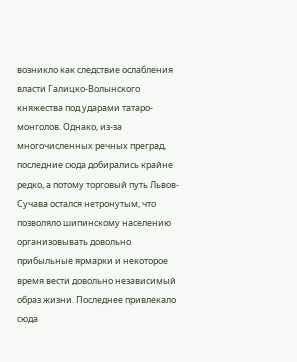возникло как следствие ослабления власти Галицко-Волынского княжества под ударами татаро-монголов. Однако, из-за многочисленных речных преград, последние сюда добирались крайне редко, а потому торговый путь Львов-Сучава остался нетронутым, что позволяло шипинскому населению организовывать довольно прибыльные ярмарки и некоторое время вести довольно независимый образ жизни. Последнее привлекало сюда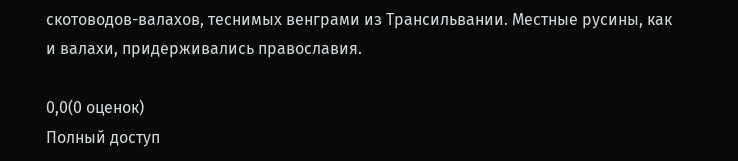скотоводов-валахов, теснимых венграми из Трансильвании. Местные русины, как и валахи, придерживались православия.

0,0(0 оценок)
Полный доступ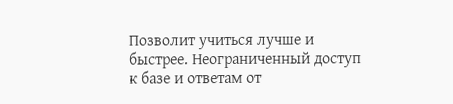Позволит учиться лучше и быстрее. Неограниченный доступ к базе и ответам от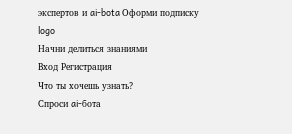экспертов и ai-bota Оформи подписку
logo
Начни делиться знаниями
Вход Регистрация
Что ты хочешь узнать?
Спроси ai-бота